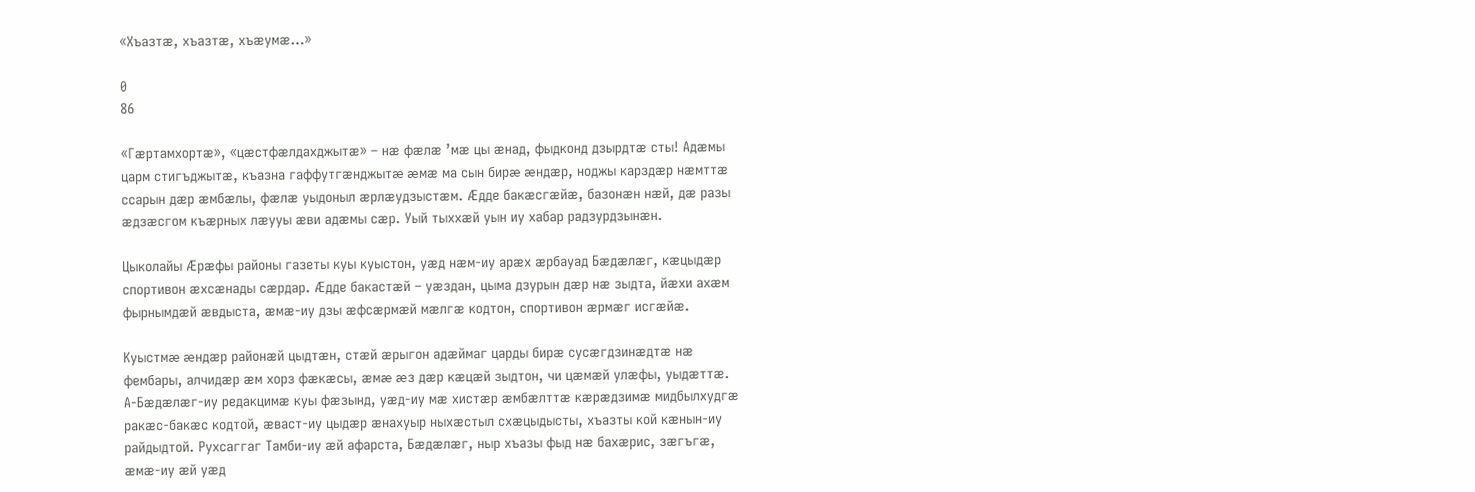«Хъазтæ, хъазтæ, хъæумæ…»

0
86

«Гæртамхортæ», «цæстфæлдахджытæ» – нæ фæлæ ’мæ цы æнад, фыдконд дзырдтæ сты! Адæмы царм стигъджытæ, къазна гаффутгæнджытæ æмæ ма сын бирæ æндæр, ноджы карздæр нæмттæ ссарын дæр æмбæлы, фæлæ уыдоныл æрлæудзыстæм. Æдде бакæсгæйæ, базонæн нæй, дæ разы æдзæсгом къæрных лæууы æви адæмы сæр. Уый тыххæй уын иу хабар радзурдзынæн.

Цыколайы Æрæфы районы газеты куы куыстон, уæд нæм-иу арæх æрбауад Бæдæлæг, кæцыдæр спортивон æхсæнады сæрдар. Æдде бакастæй – уæздан, цыма дзурын дæр нæ зыдта, йæхи ахæм фырнымдæй æвдыста, æмæ-иу дзы æфсæрмæй мæлгæ кодтон, спортивон æрмæг исгæйæ.

Куыстмæ æндæр районæй цыдтæн, стæй æрыгон адæймаг царды бирæ сусæгдзинæдтæ нæ фембары, алчидæр æм хорз фæкæсы, æмæ æз дæр кæцæй зыдтон, чи цæмæй улæфы, уыдæттæ. А-Бæдæлæг-иу редакцимæ куы фæзынд, уæд-иу мæ хистæр æмбæлттæ кæрæдзимæ мидбылхудгæ ракæс-бакæс кодтой, æваст-иу цыдæр æнахуыр ныхæстыл схæцыдысты, хъазты кой кæнын-иу райдыдтой. Рухсаггаг Тамби-иу æй афарста, Бæдæлæг, ныр хъазы фыд нæ бахæрис, зæгъгæ, æмæ-иу æй уæд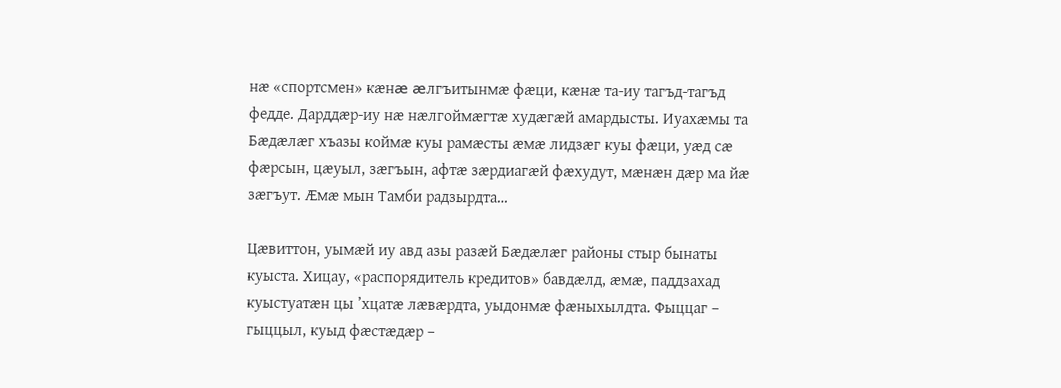нæ «спортсмен» кæнæ æлгъитынмæ фæци, кæнæ та-иу тагъд-тагъд федде. Дарддæр-иу нæ нæлгоймæгтæ худæгæй амардысты. Иуахæмы та Бæдæлæг хъазы коймæ куы рамæсты æмæ лидзæг куы фæци, уæд сæ фæрсын, цæуыл, зæгъын, афтæ зæрдиагæй фæхудут, мæнæн дæр ма йæ зæгъут. Æмæ мын Тамби радзырдта…

Цæвиттон, уымæй иу авд азы разæй Бæдæлæг районы стыр бынаты
куыста. Хицау, «распорядитель кредитов» бавдæлд, æмæ, паддзахад куыстуатæн цы ’хцатæ лæвæрдта, уыдонмæ фæныхылдта. Фыццаг – гыццыл, куыд фæстæдæр –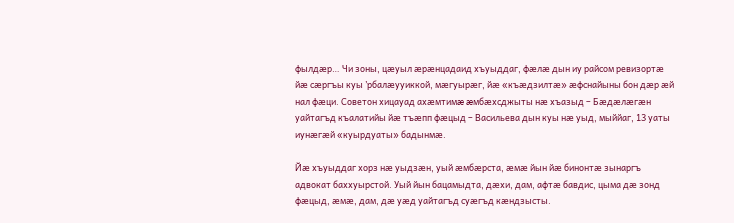фылдæр… Чи зоны, цæуыл æрæнцадаид хъуыддаг, фæлæ дын иу райсом ревизортæ йæ сæргъы куы ’рбалæууиккой, мæгуырæг, йæ «къæдзилтæ» æфснайыны бон дæр æй нал фæци. Советон хицауад ахæмтимæ æмбæхсджыты нæ хъазыд – Бæдæлæгæн уайтагъд къалатийы йæ тъæпп фæцыд – Васильева дын куы нæ уыд, мыййаг, 13 уаты иунæгæй «куырдуаты» бадынмæ.

Йæ хъуыддаг хорз нæ уыдзæн, уый æмбæрста, æмæ йын йæ бинонтæ зынаргъ адвокат баххуырстой. Уый йын бацамыдта, дæхи, дам, афтæ бавдис, цыма дæ зонд фæцыд, æмæ, дам, дæ уæд уайтагъд суæгъд кæндзысты.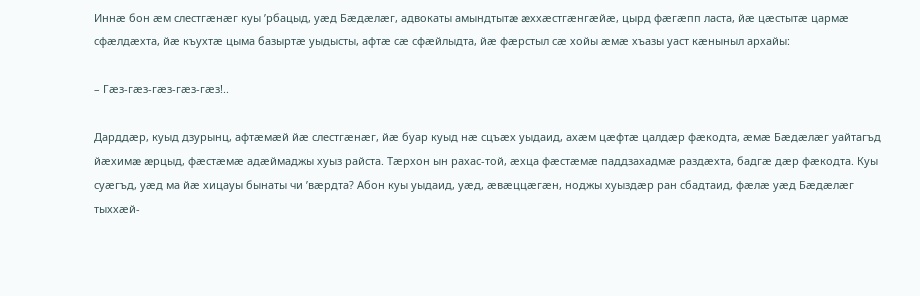Иннæ бон æм слестгæнæг куы ’рбацыд, уæд Бæдæлæг, адвокаты амындтытæ æххæстгæнгæйæ, цырд фæгæпп ласта, йæ цæстытæ цармæ сфæлдæхта, йæ къухтæ цыма базыртæ уыдысты, афтæ сæ сфæйлыдта, йæ фæрстыл сæ хойы æмæ хъазы уаст кæныныл архайы:

– Гæз-гæз-гæз-гæз-гæз!..

Дарддæр, куыд дзурынц, афтæмæй йæ слестгæнæг, йæ буар куыд нæ сцъæх уыдаид, ахæм цæфтæ цалдæр фæкодта, æмæ Бæдæлæг уайтагъд йæхимæ æрцыд, фæстæмæ адæймаджы хуыз райста. Тæрхон ын рахас-той, æхца фæстæмæ паддзахадмæ раздæхта, бадгæ дæр фæкодта. Куы суæгъд, уæд ма йæ хицауы бынаты чи ’вæрдта? Абон куы уыдаид, уæд, æвæццæгæн, ноджы хуыздæр ран сбадтаид, фæлæ уæд Бæдæлæг тыххæй-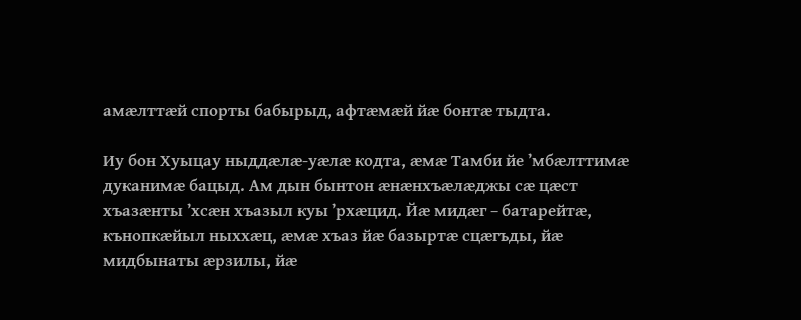амæлттæй спорты бабырыд, афтæмæй йæ бонтæ тыдта.

Иу бон Хуыцау ныддæлæ-уæлæ кодта, æмæ Тамби йе ’мбæлттимæ дуканимæ бацыд. Ам дын бынтон æнæнхъæлæджы сæ цæст хъазæнты ’хсæн хъазыл куы ’рхæцид. Йæ мидæг – батарейтæ, кънопкæйыл ныххæц, æмæ хъаз йæ базыртæ сцæгъды, йæ мидбынаты æрзилы, йæ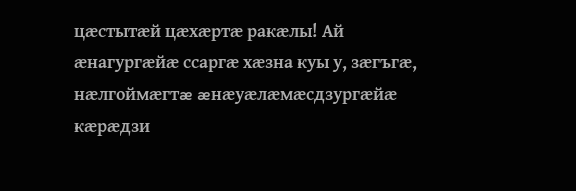цæстытæй цæхæртæ ракæлы! Ай æнагургæйæ ссаргæ хæзна куы у, зæгъгæ, нæлгоймæгтæ æнæуæлæмæсдзургæйæ кæрæдзи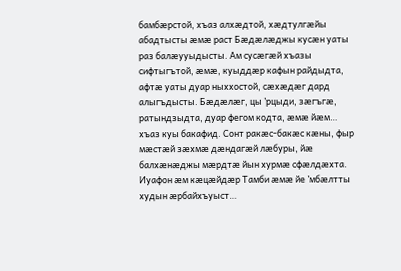бамбæрстой, хъаз алхæдтой, хæдтулгæйы абадтысты æмæ раст Бæдæлæджы кусæн уаты раз балæууыдысты. Ам сусæгæй хъазы сифтыгътой, æмæ, куыддæр кафын райдыдта, афтæ уаты дуар ныххостой, сæхæдæг дард алыгъдысты. Бæдæлæг, цы ’рцыди, зæгъгæ, ратындзыдта, дуар фегом кодта, æмæ йæм… хъаз куы бакафид. Сонт ракæс-бакæс кæны, фыр мæстæй зæхмæ дæндагæй лæбуры, йæ балхæнæджы мæрдтæ йын хурмæ сфæлдæхта. Иуафон æм кæцæйдæр Тамби æмæ йе ’мбæлтты худын æрбайхъуыст…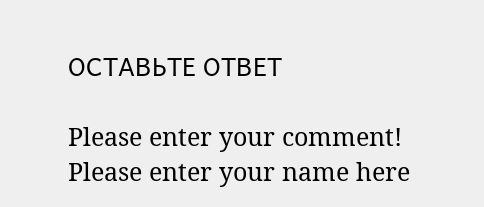ОСТАВЬТЕ ОТВЕТ

Please enter your comment!
Please enter your name here